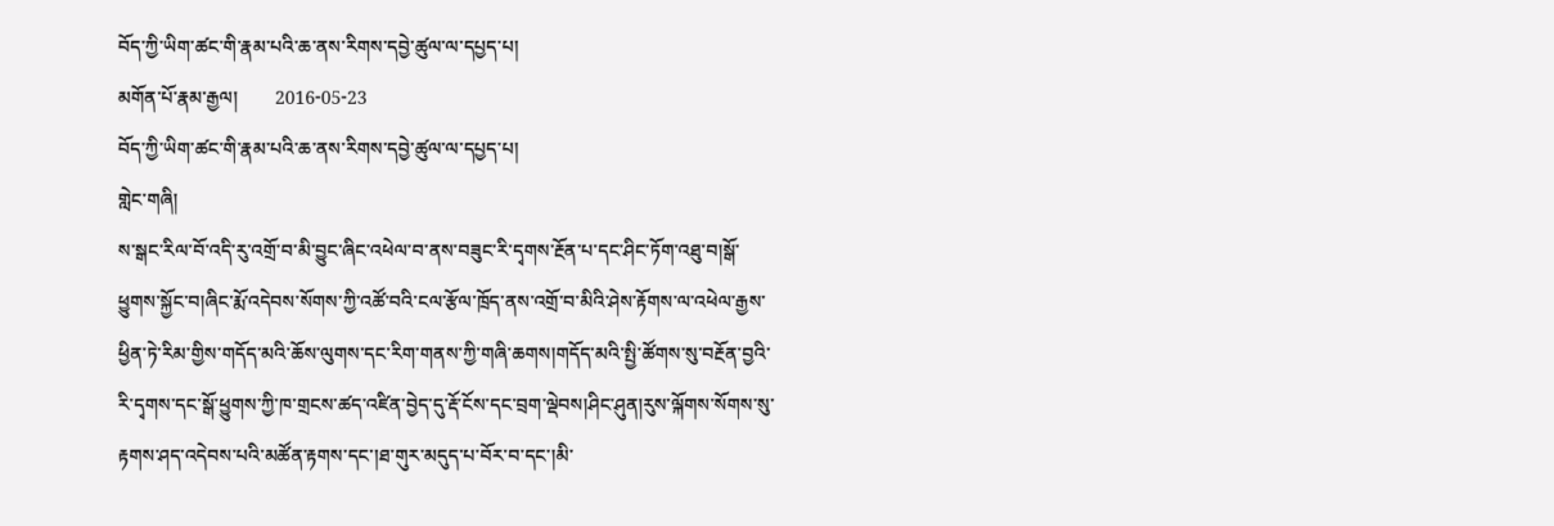བོད་ཀྱི་ཡིག་ཚང་གི་རྣམ་པའི་ཆ་ནས་རིགས་དབྱེ་ཚུལ་ལ་དཔྱད་པ།
མགོན་པོ་རྣམ་རྒྱལ།        2016-05-23
བོད་ཀྱི་ཡིག་ཚང་གི་རྣམ་པའི་ཆ་ནས་རིགས་དབྱེ་ཚུལ་ལ་དཔྱད་པ།
གླེང་གཞི།
ས་སྒང་རིལ་བོ་འདི་རུ་འགྲོ་བ་མི་བྱུང་ཞིང་འཕེལ་བ་ནས་བཟུང་རི་དྭགས་རྔོན་པ་དང་ཤིང་ཏོག་འཐུ་བ།སྒོ་ཕྱུགས་སྐྱོང་བ།ཞིང་རྨོ་འདེབས་སོགས་ཀྱི་འཚོ་བའི་ངལ་རྩོལ་ཁྲོད་ནས་འགྲོ་བ་མིའི་ཤེས་རྟོགས་ལ་འཕེལ་རྒྱས་ཕྱིན་ཏེ་རིམ་གྱིས་གདོད་མའི་ཆོས་ལུགས་དང་རིག་གནས་ཀྱི་གཞི་ཆགས།གདོད་མའི་སྤྱི་ཚོགས་སུ་བརྔོན་བྱའི་རི་དྭགས་དང་སྒོ་ཕྱུགས་ཀྱི་ཁ་གྲངས་ཚད་འཛིན་བྱེད་དུ་རྡོ་ངོས་དང་བྲག་ལྡེབས།ཤིང་ཤུན།རུས་ལྐོགས་སོགས་སུ་རྟགས་ཤད་འདེབས་པའི་མཚོན་རྟགས་དང་།ཐ་གུར་མདུད་པ་བོར་བ་དང་།མི་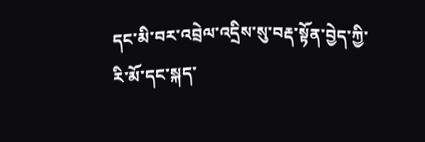དང་མི་བར་འབྲེལ་འདྲིས་སུ་བརྡ་སྟོན་བྱེད་ཀྱི་རི་མོ་དང་སྐད་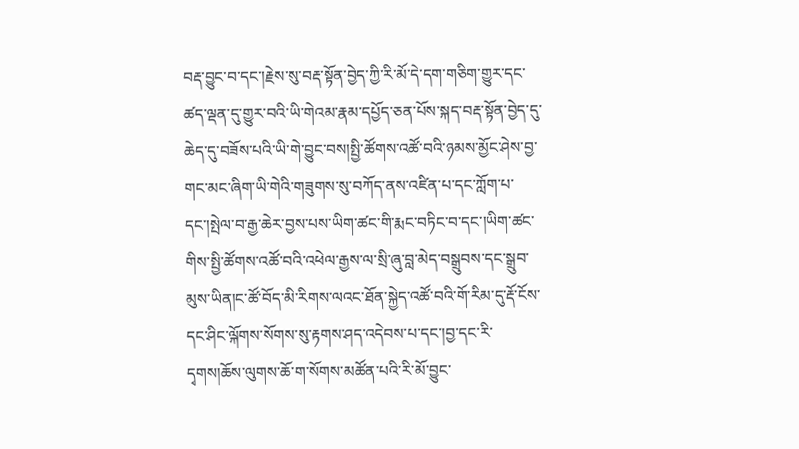བརྡ་བྱུང་བ་དང་།རྗེས་སུ་བརྡ་སྟོན་བྱེད་ཀྱི་རི་མོ་དེ་དག་གཅིག་གྱུར་དང་ཚད་ལྡན་དུ་གྱུར་བའི་ཡི་གེའམ་རྣམ་དཔྱོད་ཅན་པོས་སྐད་བརྡ་སྟོན་བྱེད་དུ་ཆེད་དུ་བཟོས་པའི་ཡི་གེ་བྱུང་བས།སྤྱི་ཚོགས་འཚོ་བའི་ཉམས་མྱོང་ཤེས་བྱ་གང་མང་ཞིག་ཡི་གེའི་གཟུགས་སུ་བཀོད་ནས་འཛིན་པ་དང་ཀློག་པ་དང་།སྤེལ་བ་རྒྱ་ཆེར་བྱས་པས་ཡིག་ཚང་གི་རྨང་བཏིང་བ་དང་།ཡིག་ཚང་གིས་སྤྱི་ཚོགས་འཚོ་བའི་འཕེལ་རྒྱས་ལ་སྲི་ཞུ་བླ་མེད་བསྒྲུབས་དང་སྒྲུབ་མུས་ཡིན།ང་ཚོ་བོད་མི་རིགས་ལའང་ཐོན་སྐྱེད་འཚོ་བའི་གོ་རིམ་དུ་རྡོ་ངོས་དང་ཤིང་ལྐོགས་སོགས་སུ་རྟགས་ཤད་འདེབས་པ་དང་།བྱ་དང་རི་དྭགས།ཆོས་ལུགས་ཆོ་ག་སོགས་མཚོན་པའི་རི་མོ་བྱུང་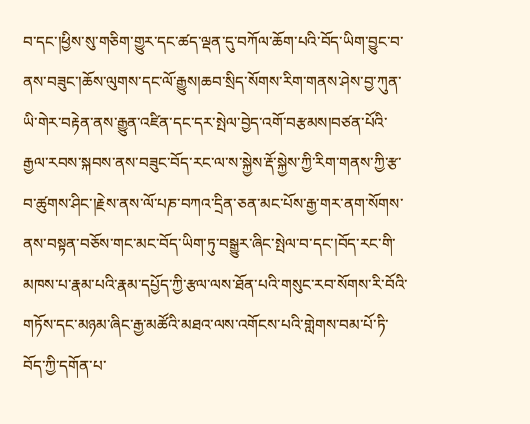བ་དང་།ཕྱིས་སུ་གཅིག་གྱུར་དང་ཚད་ལྡན་དུ་བཀོལ་ཆོག་པའི་བོད་ཡིག་བྱུང་བ་ནས་བཟུང་།ཆོས་ལུགས་དང་ལོ་རྒྱུས།ཆབ་སྲིད་སོགས་རིག་གནས་ཤེས་བྱ་ཀུན་ཡི་གེར་བརྟེན་ནས་རྒྱུན་འཛིན་དང་དར་སྤེལ་བྱེད་འགོ་བརྩམས།བཙན་པོའི་རྒྱལ་རབས་སྐབས་ནས་བཟུང་བོད་རང་ལ་ས་སྐྱེས་རྡོ་སྐྱེས་ཀྱི་རིག་གནས་ཀྱི་རྩ་བ་ཚུགས་ཤིང་།རྗེས་ནས་ལོ་པཎ་བཀའ་དྲིན་ཅན་མང་པོས་རྒྱ་གར་ནག་སོགས་ནས་བསྟན་བཅོས་གང་མང་བོད་ཡིག་ཏུ་བསྒྱུར་ཞིང་སྤེལ་བ་དང་།བོད་རང་གི་མཁས་པ་རྣམ་པའི་རྣམ་དཔྱོད་ཀྱི་རྩལ་ལས་ཐོན་པའི་གསུང་རབ་སོགས་རི་བོའི་གཏོས་དང་མཉམ་ཞིང་རྒྱ་མཚོའི་མཐའ་ལས་འགོངས་པའི་གླེགས་བམ་པོ་ཏི་བོད་ཀྱི་དགོན་པ་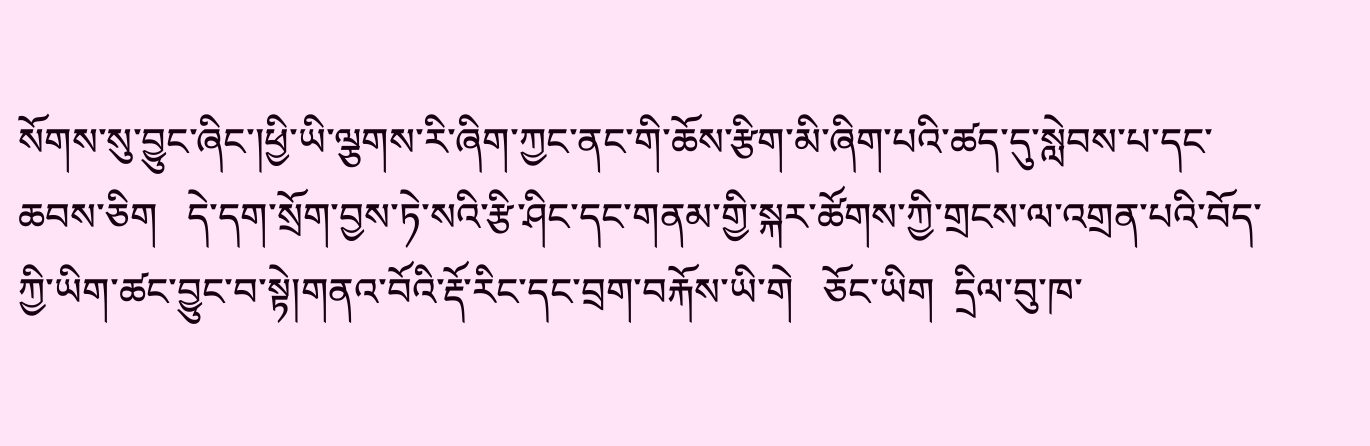སོགས་སུ་བྱུང་ཞིང་།ཕྱི་ཡི་ལྕགས་རི་ཞིག་ཀྱང་ནང་གི་ཆོས་རྩིག་མི་ཞིག་པའི་ཚད་དུ་སླེབས་པ་དང་ཆབས་ཅིག   དེ་དག་སྲོག་བྱས་ཏེ་སའི་རྩི་ཤིང་དང་གནམ་གྱི་སྐར་ཚོགས་ཀྱི་གྲངས་ལ་འགྲན་པའི་བོད་ཀྱི་ཡིག་ཚང་བྱུང་བ་སྟེ།གནའ་བོའི་རྡོ་རིང་དང་བྲག་བརྐོས་ཡི་གེ   ཅོང་ཡིག  དྲིལ་བུ་ཁ་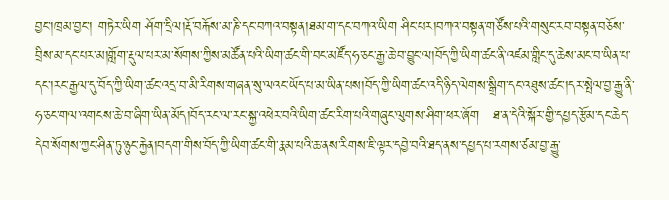བྱང་།ཁྲམ་བྱང་། གཏེར་ཡིག ཤོག་དྲིལ།རྡོ་བརྐོས་མ་ཎི་དང་བཀའ་བསྟན།ཐམ་ག་དང་བཀའ་ཡིག ཤིང་པར།བཀའ་བསྟན་གཙོས་པའི་གསུང་རབ་བསྟན་བཅོས་བྲིས་མ་དང་པར་མ།གློག་རྡུལ་པར་མ་སོགས་ཀྱིས་མཚོན་པའི་ཡིག་ཚང་གི་བང་མཛོད་ཧ་ཅང་རྒྱ་ཆེ་བ་བྱུང་ལ།བོད་ཀྱི་ཡིག་ཚང་ནི་འཛམ་གླིང་དུ་ཆེས་མང་བ་ཡིན་པ་དང་།རང་རྒྱལ་དུ་བོད་ཀྱི་ཡིག་ཚང་འདྲ་བ་མི་རིགས་གཞན་སུ་ལའང་ཡོད་པ་མ་ཡིན་པས།བོད་ཀྱི་ཡིག་ཚང་འདི་ཉིད་ལེགས་སྒྲིག་དང་འཐུས་ཚང་།དར་སྤེལ་བྱ་རྒྱུ་ནི་ཧ་ཅང་གལ་འགངས་ཆེ་བ་ཞིག་ཡིན་མོད།བོད་རང་ལ་རང་སྐྱ་འཕེར་བའི་ཡིག་ཚང་རིག་པའི་གཞུང་ལུགས་ཤིག་ཕར་ཞོག   ཐ་ན་དེའི་སྐོར་གྱི་དཔྱད་རྩོམ་དང་ཆེད་དེབ་སོགས་ཀྱང་ཤིན་ཏུ་ཉུང་རྐྱེན།བདག་གིས་བོད་ཀྱི་ཡིག་ཚང་གི་རྣམ་པའི་ཆ་ནས་རིགས་ཇི་ལྟར་དབྱེ་བའི་ཐད་ནས་དཔྱད་པ་རགས་ཙམ་བྱ་རྒྱུ་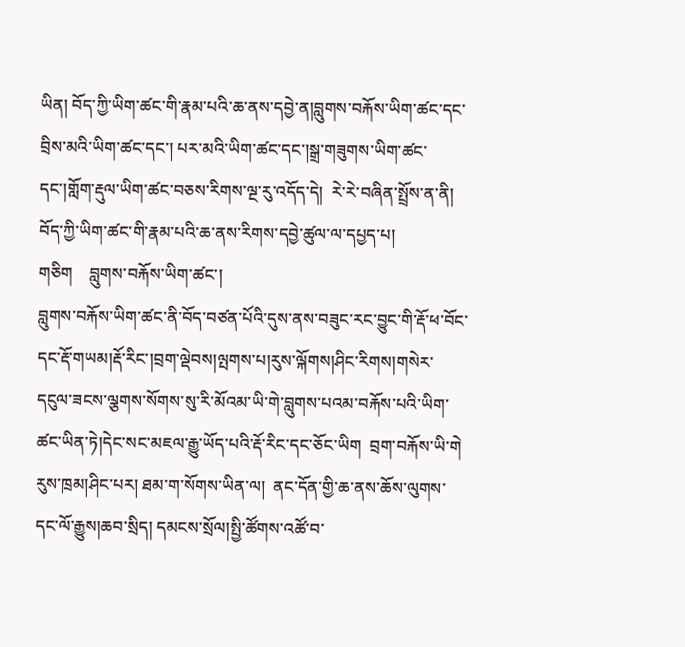ཡིན། བོད་ཀྱི་ཡིག་ཚང་གི་རྣམ་པའི་ཆ་ནས་དབྱེ་ན།བླུགས་བརྐོས་ཡིག་ཚང་དང་བྲིས་མའི་ཡིག་ཚང་དང་། པར་མའི་ཡིག་ཚང་དང་།སྒྲ་གཟུགས་ཡིག་ཚང་དང་།གློག་རྡུལ་ཡིག་ཚང་བཅས་རིགས་ལྔ་རུ་འདོད་དེ།  རེ་རེ་བཞིན་སྤྲོས་ན་ནི།
བོད་ཀྱི་ཡིག་ཚང་གི་རྣམ་པའི་ཆ་ནས་རིགས་དབྱེ་ཚུལ་ལ་དཔྱད་པ།
གཅིག    བླུགས་བརྐོས་ཡིག་ཚང་།
བླུགས་བརྐོས་ཡིག་ཚང་ནི་བོད་བཙན་པོའི་དུས་ནས་བཟུང་རང་བྱུང་གི་རྡོ་ཕ་བོང་དང་རྡོ་གཡམ།རྡོ་རིང་།བྲག་ལྡེབས།ལྤགས་པ།རུས་ལྐོགས།ཤིང་རིགས།གསེར་དངུལ་ཟངས་ལྕགས་སོགས་སུ་རི་མོའམ་ཡི་གེ་བླུགས་པའམ་བརྐོས་པའི་ཡིག་ཚང་ཡིན་ཏེ།དེང་སང་མཇལ་རྒྱུ་ཡོད་པའི་རྡོ་རིང་དང་ཅོང་ཡིག  བྲག་བརྐོས་ཡི་གེ  རུས་ཁྲམ།ཤིང་པར། ཐམ་ག་སོགས་ཡིན་ལ།  ནང་དོན་གྱི་ཆ་ནས་ཆོས་ལུགས་དང་ལོ་རྒྱུས།ཆབ་སྲིད། དམངས་སྲོལ།སྤྱི་ཚོགས་འཚོ་བ་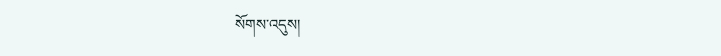སོགས་འདུས།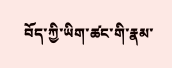བོད་ཀྱི་ཡིག་ཚང་གི་རྣམ་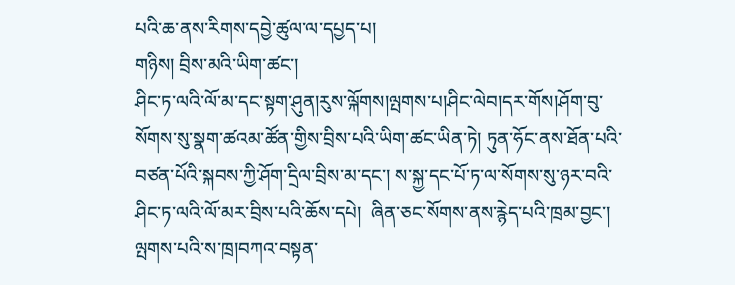པའི་ཆ་ནས་རིགས་དབྱེ་ཚུལ་ལ་དཔྱད་པ།
གཉིས། བྲིས་མའི་ཡིག་ཚང་།
ཤིང་ཏ་ལའི་ལོ་མ་དང་སྟག་ཤུན།རུས་ལྐོགས།ལྤགས་པ།ཤིང་ལེབ།དར་གོས།ཤོག་བུ་སོགས་སུ་སྣག་ཚའམ་ཚོན་གྱིས་བྲིས་པའི་ཡིག་ཚང་ཡིན་ཏེ། ཏུན་ཧོང་ནས་ཐོན་པའི་བཙན་པོའི་སྐབས་ཀྱི་ཤོག་དྲིལ་བྲིས་མ་དང་། ས་སྐྱ་དང་པོ་ཏ་ལ་སོགས་སུ་ཉར་བའི་ཤིང་ཏ་ལའི་ལོ་མར་བྲིས་པའི་ཆོས་དཔེ།  ཞིན་ཅང་སོགས་ནས་རྙེད་པའི་ཁྲམ་བྱང་། ལྤགས་པའི་ས་ཁྲ།བཀའ་བསྟན་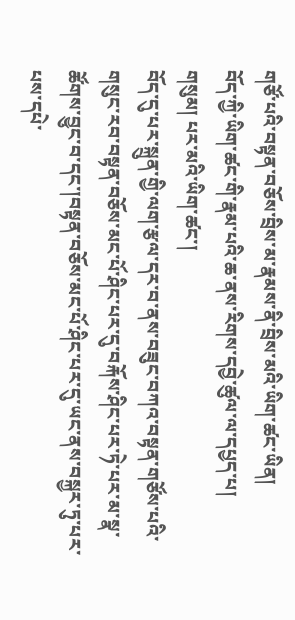གཙོ་པའི་བསྟན་བཅོས་བྲིས་མ་རྣམས་ནི་བྲིས་མའི་ཡིག་ཚང་ཡིན།
བོད་ཀྱི་ཡིག་ཚང་གི་རྣམ་པའི་ཆ་ནས་རིགས་དབྱེ་ཚུལ་ལ་དཔྱད་པ།
གསུམ། པར་མའི་ཡིག་ཚང་།
བོད་དུ་པར་སྐྲུན་གྱི་ལག་རྩལ་དར་བ་ནས་བཟུང་བཀའ་བསྟན་གཙོས་པའི་གསུང་རབ་བསྟན་བཅོས་མང་པོ་ཤིང་པར་དུ་བརྐོས་ཤིང་པར་ཏེ་པར་མ་སྣ་ཚོགས་བྱུང་བ་དང་།བསྟན་བཅོས་མང་པོ་ཤིང་པར་དུ་ཡང་ནས་བསྐྱར་ཏུ་པར་པས་དཔེ་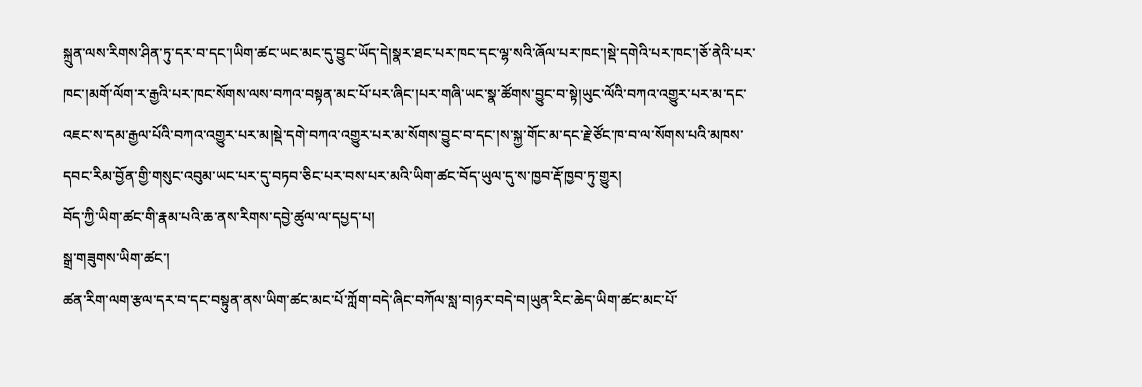སྐྲུན་ལས་རིགས་ཤིན་ཏུ་དར་བ་དང་།ཡིག་ཚང་ཡང་མང་དུ་བྱུང་ཡོད་དེ།སྣར་ཐང་པར་ཁང་དང་ལྷ་སའི་ཞོལ་པར་ཁང་།སྡེ་དགེའི་པར་ཁང་།ཅོ་ནེའི་པར་ཁང་།མགོ་ལོག་ར་རྒྱའི་པར་ཁང་སོགས་ལས་བཀའ་བསྟན་མང་པོ་པར་ཞིང་།པར་གཞི་ཡང་སྣ་ཚོགས་བྱུང་བ་སྟེ།ཡུང་ལོའི་བཀའ་འགྱུར་པར་མ་དང་འཇང་ས་དམ་རྒྱལ་པོའི་བཀའ་འགྱུར་པར་མ།སྡེ་དགེ་བཀའ་འགྱུར་པར་མ་སོགས་བྱུང་བ་དང་།ས་སྐྱ་གོང་མ་དང་རྗེ་ཙོང་ཁ་བ་ལ་སོགས་པའི་མཁས་དབང་རིམ་བྱོན་གྱི་གསུང་འབུམ་ཡང་པར་དུ་བཏབ་ཅིང་པར་བས་པར་མའི་ཡིག་ཚང་བོད་ཡུལ་དུ་ས་ཁྱབ་རྡོ་ཁྱབ་ཏུ་གྱུར།
བོད་ཀྱི་ཡིག་ཚང་གི་རྣམ་པའི་ཆ་ནས་རིགས་དབྱེ་ཚུལ་ལ་དཔྱད་པ།
སྒྲ་གཟུགས་ཡིག་ཚང་།
ཚན་རིག་ལག་རྩལ་དར་བ་དང་བསྟུན་ནས་ཡིག་ཚང་མང་པོ་ཀློག་བདེ་ཞིང་བཀོལ་སླ་བ།ཉར་བདེ་བ།ཡུན་རིང་ཆེད་ཡིག་ཚང་མང་པོ་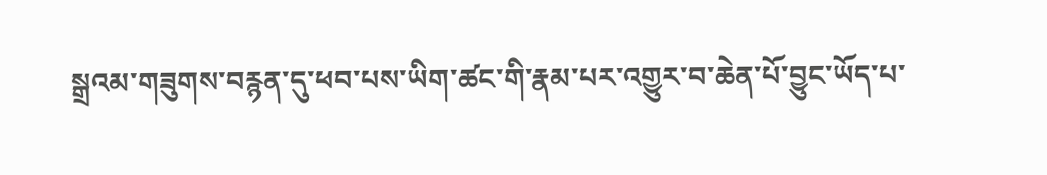སྒྲའམ་གཟུགས་བརྙན་དུ་ཕབ་པས་ཡིག་ཚང་གི་རྣམ་པར་འགྱུར་བ་ཆེན་པོ་བྱུང་ཡོད་པ་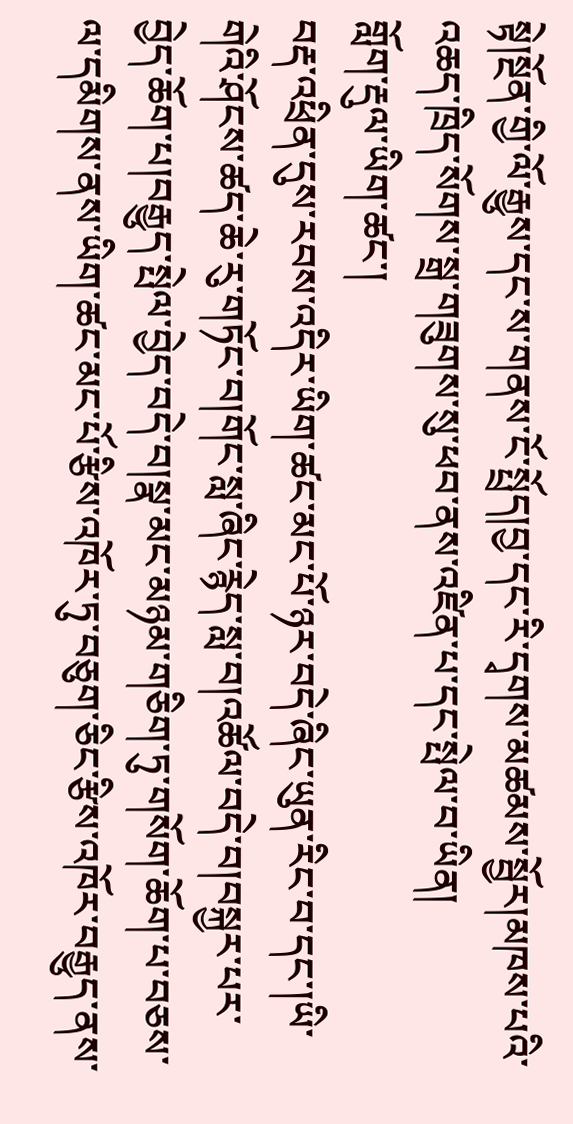སྟེ།སྔོན་གྱི་ལོ་རྒྱུས་དང་ས་གནས་ངོ་སྤྲོད།བྱ་དང་རི་དྭགས་མཚམས་སྦྱོར།མཁས་པའི་འཆད་ཁྲིད་སོགས་སྒྲ་གཟུགས་སུ་ཕབ་ནས་འཛིན་པ་དང་སྤེལ་བ་ཡིན།
གློག་རྡུལ་ཡིག་ཚང་།
བརྡ་འཕྲིན་དུས་རབས་འདིར་ཡིག་ཚང་མང་པོ་ཉར་བདེ་ཞིང་ཡུན་རིང་བ་དང་།ཡི་གེའི་ཤོངས་ཚད་ཆེ་རུ་གཏོང་བ།གོང་སླ་ཞིང་རྙེད་སླ་བ།འཚོལ་བདེ་བ།བསྐྱར་པར་བྱེད་ཆོག་པ།བརྒྱུད་སྤེལ་བྱེད་བདེ་བ།སྣ་མང་མཉམ་གཅིག་ཏུ་གསོག་ཆོག་པ་བཅས་ལ་དམིགས་ནས་ཡིག་ཚང་མང་པོ་རྩིས་འཁོར་ཏུ་བཅུག་ཅིང་རྩིས་འཁོར་བརྒྱུད་ནས་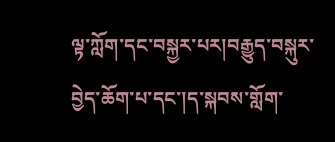ལྟ་ཀློག་དང་བསྐྱར་པར།བརྒྱུད་བསྐུར་བྱེད་ཆོག་པ་དང་།ད་སྐབས་གློག་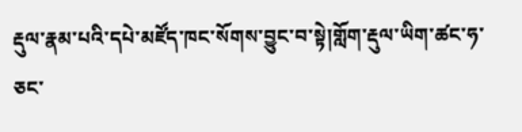རྡུལ་རྣམ་པའི་དཔེ་མཛོད་ཁང་སོགས་བྱུང་བ་སྟེ།གློག་རྡུལ་ཡིག་ཚང་ཧ་ཅང་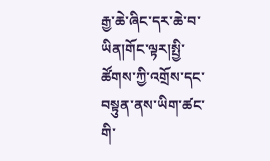རྒྱ་ཆེ་ཞིང་དར་ཆེ་བ་ཡིན།གོང་ལྟར།སྤྱི་ཚོགས་ཀྱི་འགྲོས་དང་བསྟུན་ནས་ཡིག་ཚང་གི་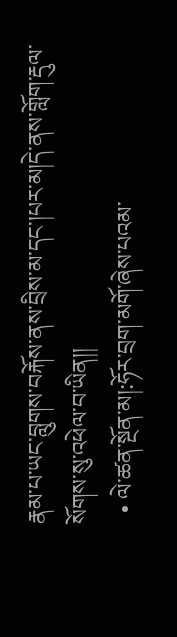རྣམ་པ་ཡང་བླུགས་བརྐོས་ནས་བྲིས་མ་དང་།པར་མ།དེ་ནས་གློག་རྡུལ་སོགས་སུ་འཕེལ་བ་ཡིན།།
  • ལེ་ཚན་སྔོན་མ།:ཧོར་བྲག་མགོ་ཞེས་པའམ་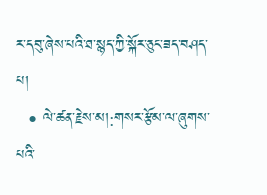ར་དབུ་ཞེས་པའི་ཐ་སྙད་ཀྱི་སྐོར་ཅུང་ཟད་བཤད་པ།
  • ལེ་ཚན་རྗེས་མ།:གསར་རྩོམ་ལ་ཞུགས་པའི་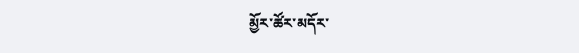མྱོར་ཚོར་མདོར་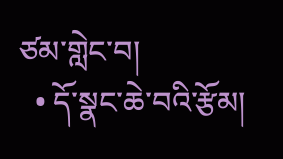ཙམ་གླེང་བ།
  • དོ་སྣང་ཆེ་བའི་རྩོམ།